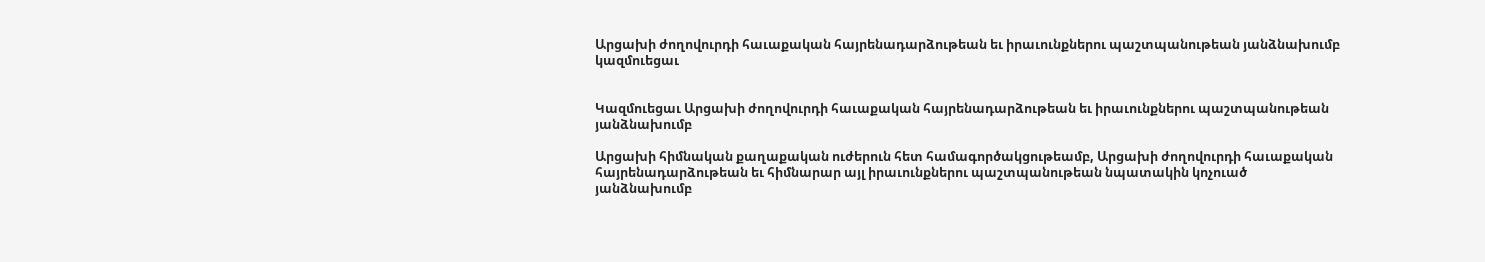Արցախի ժողովուրդի հաւաքական հայրենադարձութեան եւ իրաւունքներու պաշտպանութեան յանձնախումբ կազմուեցաւ


Կազմուեցաւ Արցախի ժողովուրդի հաւաքական հայրենադարձութեան եւ իրաւունքներու պաշտպանութեան յանձնախումբ

Արցախի հիմնական քաղաքական ուժերուն հետ համագործակցութեամբ, Արցախի ժողովուրդի հաւաքական հայրենադարձութեան եւ հիմնարար այլ իրաւունքներու պաշտպանութեան նպատակին կոչուած յանձնախումբ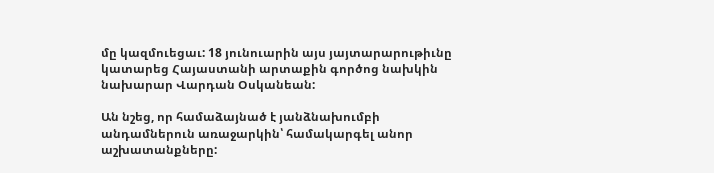մը կազմուեցաւ: 18 յունուարին այս յայտարարութիւնը կատարեց Հայաստանի արտաքին գործոց նախկին նախարար Վարդան Օսկանեան:

Ան նշեց, որ համաձայնած է յանձնախումբի անդամներուն առաջարկին՝ համակարգել անոր աշխատանքները: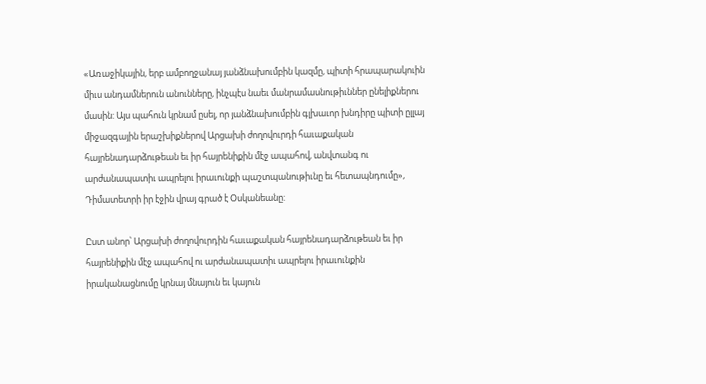«Առաջիկային, երբ ամբողջանայ յանձնախումբին կազմը, պիտի հրապարակուին միւս անդամներուն անունները, ինչպէս նաեւ մանրամասնութիւններ ընելիքներու մասին: Այս պահուն կրնամ ըսել, որ յանձնախումբին գլխաւոր խնդիրը պիտի ըլլայ միջազգային երաշխիքներով Արցախի ժողովուրդի հաւաքական հայրենադարձութեան եւ իր հայրենիքին մէջ ապահով, անվտանգ ու արժանապատիւ ապրելու իրաւունքի պաշտպանութիւնը եւ հետապնդումը», Դիմատետրի իր էջին վրայ գրած է Օսկանեանը:

Ըստ անոր՝ Արցախի ժողովուրդին հաւաքական հայրենադարձութեան եւ իր հայրենիքին մէջ ապահով ու արժանապատիւ ապրելու իրաւունքին իրականացնումը կրնայ մնայուն եւ կայուն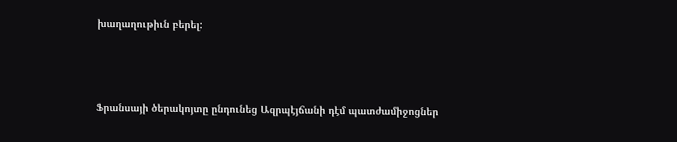խաղաղութիւն բերել:



Ֆրանսայի ծերակոյտը ընդունեց Ազրպէյճանի դէմ պատժամիջոցներ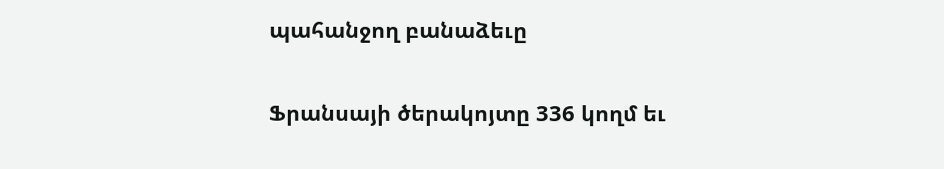պահանջող բանաձեւը

Ֆրանսայի ծերակոյտը 336 կողմ եւ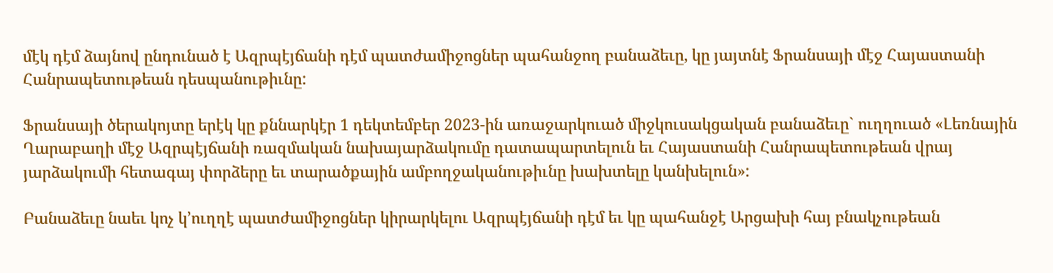մէկ դէմ ձայնով ընդունած է Ազրպէյճանի դէմ պատժամիջոցներ պահանջող բանաձեւը, կը յայտնէ Ֆրանսայի մէջ Հայաստանի Հանրապետութեան դեսպանութիւնը:

Ֆրանսայի ծերակոյտը երէկ կը քննարկէր 1 դեկտեմբեր 2023-ին առաջարկուած միջկուսակցական բանաձեւը` ուղղուած «Լեռնային Ղարաբաղի մէջ Ազրպէյճանի ռազմական նախայարձակումը դատապարտելուն եւ Հայաստանի Հանրապետութեան վրայ յարձակումի հետագայ փորձերը եւ տարածքային ամբողջականութիւնը խախտելը կանխելուն»:

Բանաձեւը նաեւ կոչ կ’ուղղէ պատժամիջոցներ կիրարկելու Ազրպէյճանի դէմ եւ կը պահանջէ Արցախի հայ բնակչութեան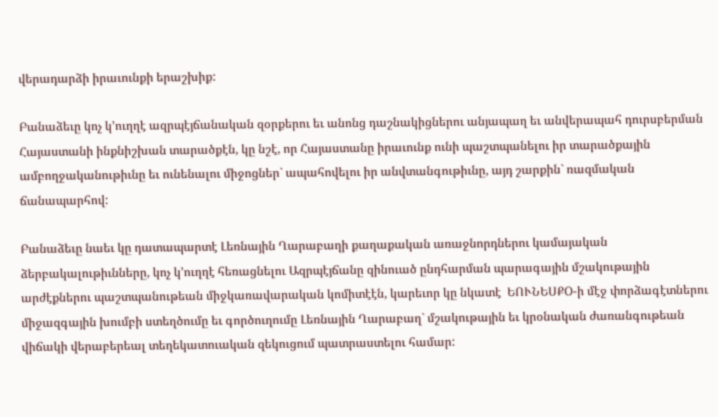վերադարձի իրաւունքի երաշխիք:

Բանաձեւը կոչ կ’ուղղէ ազրպէյճանական զօրքերու եւ անոնց դաշնակիցներու անյապաղ եւ անվերապահ դուրսբերման Հայաստանի ինքնիշխան տարածքէն, կը նշէ, որ Հայաստանը իրաւունք ունի պաշտպանելու իր տարածքային ամբողջականութիւնը եւ ունենալու միջոցներ` ապահովելու իր անվտանգութիւնը, այդ շարքին` ռազմական ճանապարհով:

Բանաձեւը նաեւ կը դատապարտէ Լեռնային Ղարաբաղի քաղաքական առաջնորդներու կամայական ձերբակալութիւնները, կոչ կ’ուղղէ հեռացնելու Ազրպէյճանը զինուած ընդհարման պարագային մշակութային արժէքներու պաշտպանութեան միջկառավարական կոմիտէէն, կարեւոր կը նկատէ  ԵՈՒՆԵՍՔՕ-ի մէջ փորձագէտներու միջազգային խումբի ստեղծումը եւ գործուղումը Լեռնային Ղարաբաղ` մշակութային եւ կրօնական ժառանգութեան վիճակի վերաբերեալ տեղեկատուական զեկուցում պատրաստելու համար: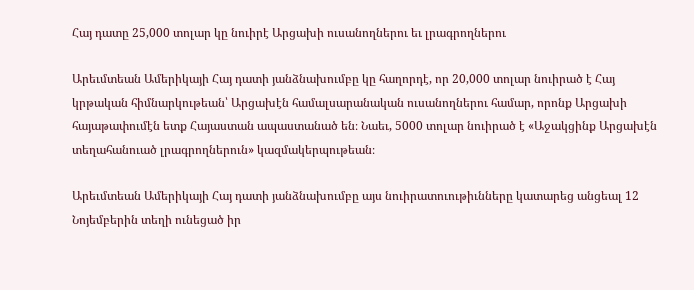Հայ դատը 25,000 տոլար կը նուիրէ Արցախի ուսանողներու եւ լրագրողներու

Արեւմտեան Ամերիկայի Հայ դատի յանձնախումբը կը հաղորդէ, որ 20,000 տոլար նուիրած է Հայ կրթական հիմնարկութեան՝ Արցախէն համալսարանական ուսանողներու համար, որոնք Արցախի հայաթափումէն ետք Հայաստան ապաստանած են։ Նաեւ, 5000 տոլար նուիրած է «Աջակցինք Արցախէն տեղահանուած լրագրողներուն» կազմակերպութեան։

Արեւմտեան Ամերիկայի Հայ դատի յանձնախումբը այս նուիրատուութիւնները կատարեց անցեալ 12 Նոյեմբերին տեղի ունեցած իր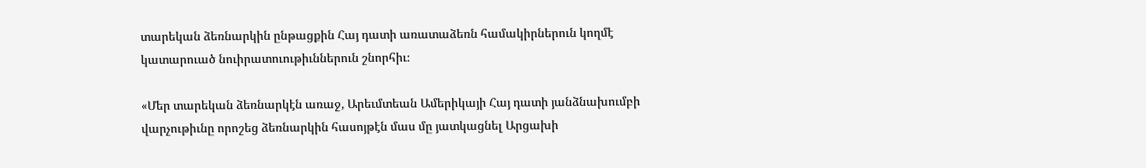տարեկան ձեռնարկին ընթացքին Հայ դատի առատաձեռն համակիրներուն կողմէ կատարուած նուիրատուութիւններուն շնորհիւ։

«Մեր տարեկան ձեռնարկէն առաջ, Արեւմտեան Ամերիկայի Հայ դատի յանձնախումբի վարչութիւնը որոշեց ձեռնարկին հասոյթէն մաս մը յատկացնել Արցախի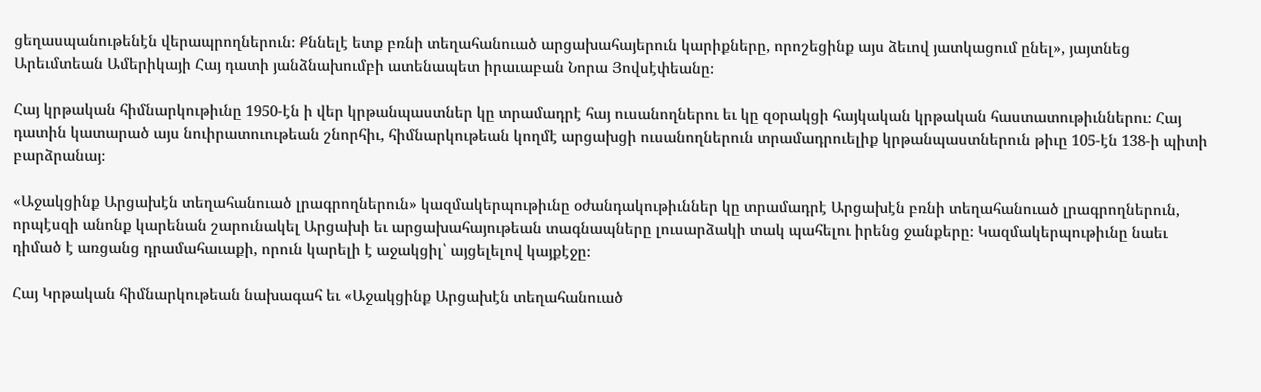ցեղասպանութենէն վերապրողներուն։ Քննելէ ետք բռնի տեղահանուած արցախահայերուն կարիքները, որոշեցինք այս ձեւով յատկացում ընել», յայտնեց Արեւմտեան Ամերիկայի Հայ դատի յանձնախումբի ատենապետ իրաւաբան Նորա Յովսէփեանը։

Հայ կրթական հիմնարկութիւնը 1950-էն ի վեր կրթանպաստներ կը տրամադրէ հայ ուսանողներու եւ կը զօրակցի հայկական կրթական հաստատութիւններու։ Հայ դատին կատարած այս նուիրատուութեան շնորհիւ, հիմնարկութեան կողմէ արցախցի ուսանողներուն տրամադրուելիք կրթանպաստներուն թիւը 105-էն 138-ի պիտի բարձրանայ։

«Աջակցինք Արցախէն տեղահանուած լրագրողներուն» կազմակերպութիւնը օժանդակութիւններ կը տրամադրէ Արցախէն բռնի տեղահանուած լրագրողներուն, որպէսզի անոնք կարենան շարունակել Արցախի եւ արցախահայութեան տագնապները լուսարձակի տակ պահելու իրենց ջանքերը։ Կազմակերպութիւնը նաեւ դիմած է առցանց դրամահաւաքի, որուն կարելի է աջակցիլ՝ այցելելով կայքէջը։

Հայ Կրթական հիմնարկութեան նախագահ եւ «Աջակցինք Արցախէն տեղահանուած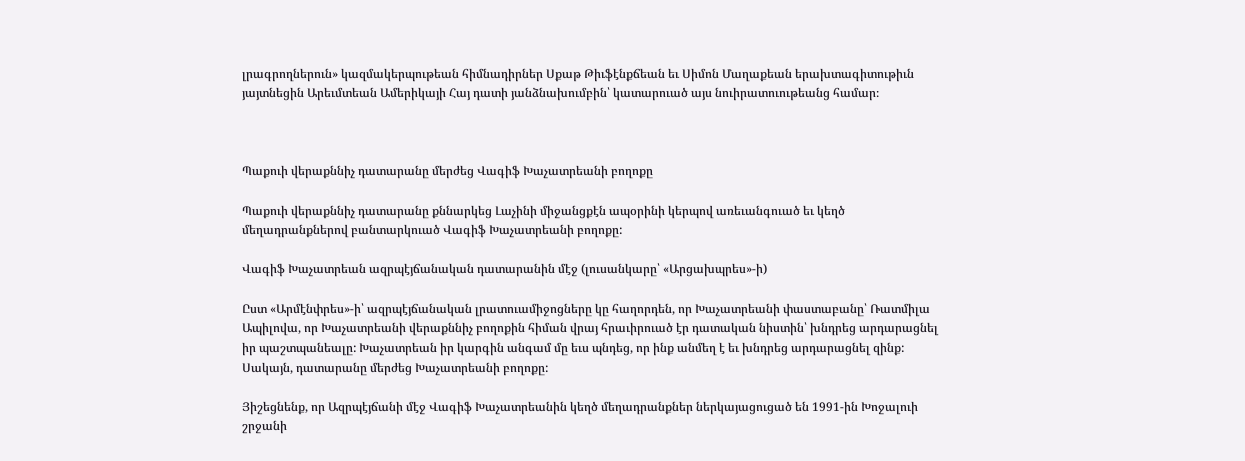լրագրողներուն» կազմակերպութեան հիմնադիրներ Սքաթ Թիւֆէնքճեան եւ Սիմոն Մաղաքեան երախտագիտութիւն յայտնեցին Արեւմտեան Ամերիկայի Հայ դատի յանձնախումբին՝ կատարուած այս նուիրատուութեանց համար։



Պաքուի վերաքննիչ դատարանը մերժեց Վագիֆ Խաչատրեանի բողոքը

Պաքուի վերաքննիչ դատարանը քննարկեց Լաչինի միջանցքէն ապօրինի կերպով առեւանգուած եւ կեղծ մեղադրանքներով բանտարկուած Վագիֆ Խաչատրեանի բողոքը:

Վագիֆ Խաչատրեան ազրպէյճանական դատարանին մէջ (լուսանկարը՝ «Արցախպրես»-ի)

Ըստ «Արմէնփրես»-ի՝ ազրպէյճանական լրատուամիջոցները կը հաղորդեն, որ Խաչատրեանի փաստաբանը՝ Ռատմիլա Ապիլովա, որ Խաչատրեանի վերաքննիչ բողոքին հիման վրայ հրաւիրուած էր դատական նիստին՝ խնդրեց արդարացնել իր պաշտպանեալը: Խաչատրեան իր կարգին անգամ մը եւս պնդեց, որ ինք անմեղ է եւ խնդրեց արդարացնել զինք: Սակայն, դատարանը մերժեց Խաչատրեանի բողոքը:

Յիշեցնենք, որ Ազրպէյճանի մէջ Վագիֆ Խաչատրեանին կեղծ մեղադրանքներ ներկայացուցած են 1991-ին Խոջալուի շրջանի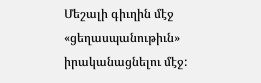Մեշալի գիւղին մէջ «ցեղասպանութիւն» իրականացնելու մէջ: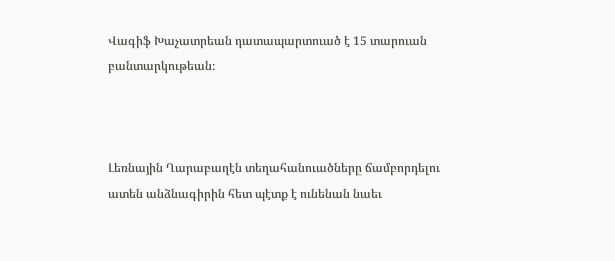Վագիֆ Խաչատրեան դատապարտուած է 15 տարուան բանտարկութեան։



Լեռնային Ղարաբաղէն տեղահանուածները ճամբորդելու ատեն անձնագիրին հետ պէտք է ունենան նաեւ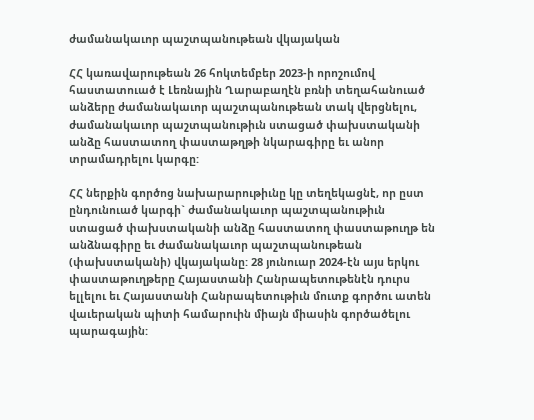ժամանակաւոր պաշտպանութեան վկայական

ՀՀ կառավարութեան 26 հոկտեմբեր 2023-ի որոշումով հաստատուած է Լեռնային Ղարաբաղէն բռնի տեղահանուած անձերը ժամանակաւոր պաշտպանութեան տակ վերցնելու, ժամանակաւոր պաշտպանութիւն ստացած փախստականի անձը հաստատող փաստաթղթի նկարագիրը եւ անոր տրամադրելու կարգը:

ՀՀ ներքին գործոց նախարարութիւնը կը տեղեկացնէ, որ ըստ ընդունուած կարգի` ժամանակաւոր պաշտպանութիւն ստացած փախստականի անձը հաստատող փաստաթուղթ են անձնագիրը եւ ժամանակաւոր պաշտպանութեան (փախստականի) վկայականը: 28 յունուար 2024-էն այս երկու փաստաթուղթերը Հայաստանի Հանրապետութենէն դուրս ելլելու եւ Հայաստանի Հանրապետութիւն մուտք գործու ատեն վաւերական պիտի համարուին միայն միասին գործածելու պարագային: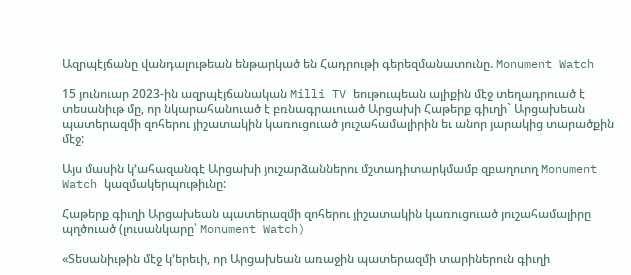Ազրպէյճանը վանդալութեան ենթարկած են Հադրութի գերեզմանատունը. Monument Watch

15 յունուար 2023-ին ազրպէյճանական Milli TV եութուպեան ալիքին մէջ տեղադրուած է տեսանիւթ մը, որ նկարահանուած է բռնագրաւուած Արցախի Հաթերք գիւղի` Արցախեան պատերազմի զոհերու յիշատակին կառուցուած յուշահամալիրին եւ անոր յարակից տարածքին մէջ:

Այս մասին կ’ահազանգէ Արցախի յուշարձաններու մշտադիտարկմամբ զբաղուող Monument Watch կազմակերպութիւնը:

Հաթերք գիւղի Արցախեան պատերազմի զոհերու յիշատակին կառուցուած յուշահամալիրը պղծուած (լուսանկարը՝ Monument Watch)

«Տեսանիւթին մէջ կ’երեւի, որ Արցախեան առաջին պատերազմի տարիներուն գիւղի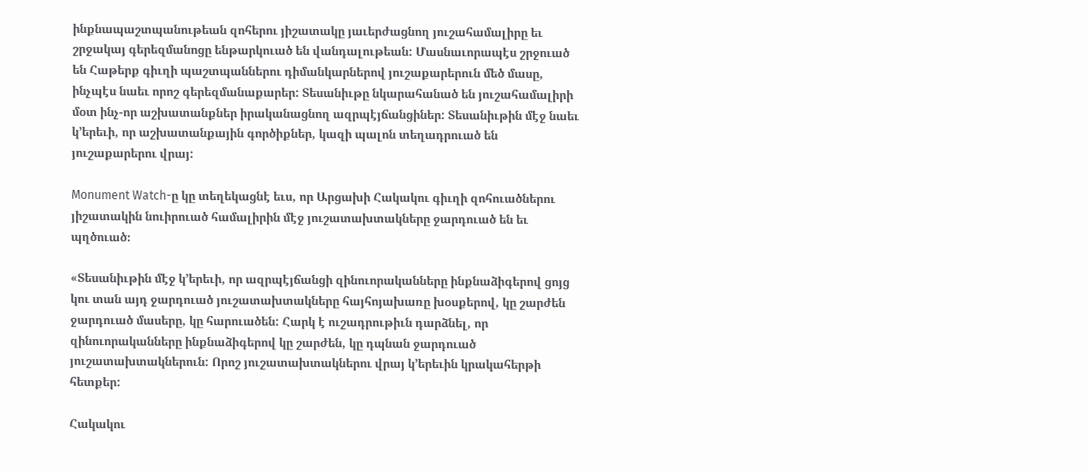ինքնապաշտպանութեան զոհերու յիշատակը յաւերժացնող յուշահամալիրը եւ շրջակայ գերեզմանոցը ենթարկուած են վանդալութեան: Մասնաւորապէս շրջուած են Հաթերք գիւղի պաշտպաններու դիմանկարներով յուշաքարերուն մեծ մասը, ինչպէս նաեւ որոշ գերեզմանաքարեր: Տեսանիւթը նկարահանած են յուշահամալիրի մօտ ինչ-որ աշխատանքներ իրականացնող ազրպէյճանցիներ: Տեսանիւթին մէջ նաեւ կ’երեւի, որ աշխատանքային գործիքներ, կազի պալոն տեղադրուած են յուշաքարերու վրայ:

Monument Watch-ը կը տեղեկացնէ եւս, որ Արցախի Հակակու գիւղի զոհուածներու յիշատակին նուիրուած համալիրին մէջ յուշատախտակները ջարդուած են եւ պղծուած։

«Տեսանիւթին մէջ կ’երեւի, որ ազրպէյճանցի զինուորականները ինքնաձիգերով ցոյց կու տան այդ ջարդուած յուշատախտակները հայհոյախառը խօսքերով, կը շարժեն ջարդուած մասերը, կը հարուածեն: Հարկ է ուշադրութիւն դարձնել, որ զինուորականները ինքնաձիգերով կը շարժեն, կը դպնան ջարդուած յուշատախտակներուն: Որոշ յուշատախտակներու վրայ կ’երեւին կրակահերթի հետքեր:

Հակակու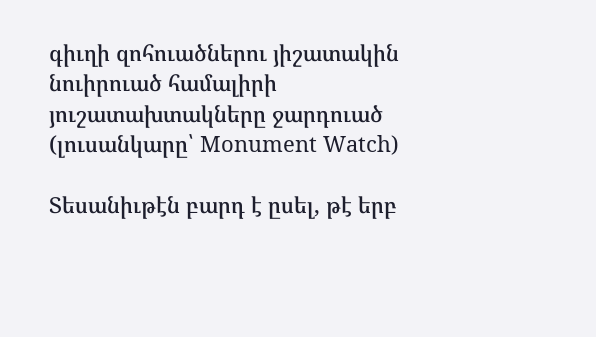գիւղի զոհուածներու յիշատակին նուիրուած համալիրի յուշատախտակները ջարդուած (լուսանկարը՝ Monument Watch)

Տեսանիւթէն բարդ է ըսել, թէ երբ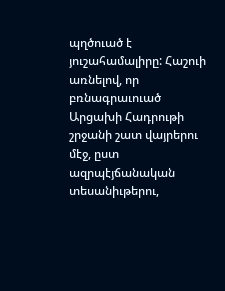պղծուած է յուշահամալիրը: Հաշուի առնելով, որ բռնագրաւուած Արցախի Հադրութի շրջանի շատ վայրերու մէջ, ըստ ազրպէյճանական տեսանիւթերու,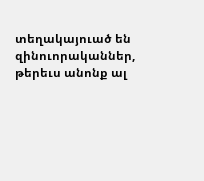տեղակայուած են զինուորականներ, թերեւս անոնք ալ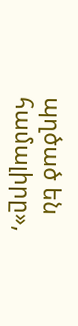պղծած են համալիրը»,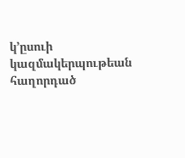կ’ըսուի կազմակերպութեան հաղորդած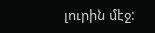լուրին մէջ: